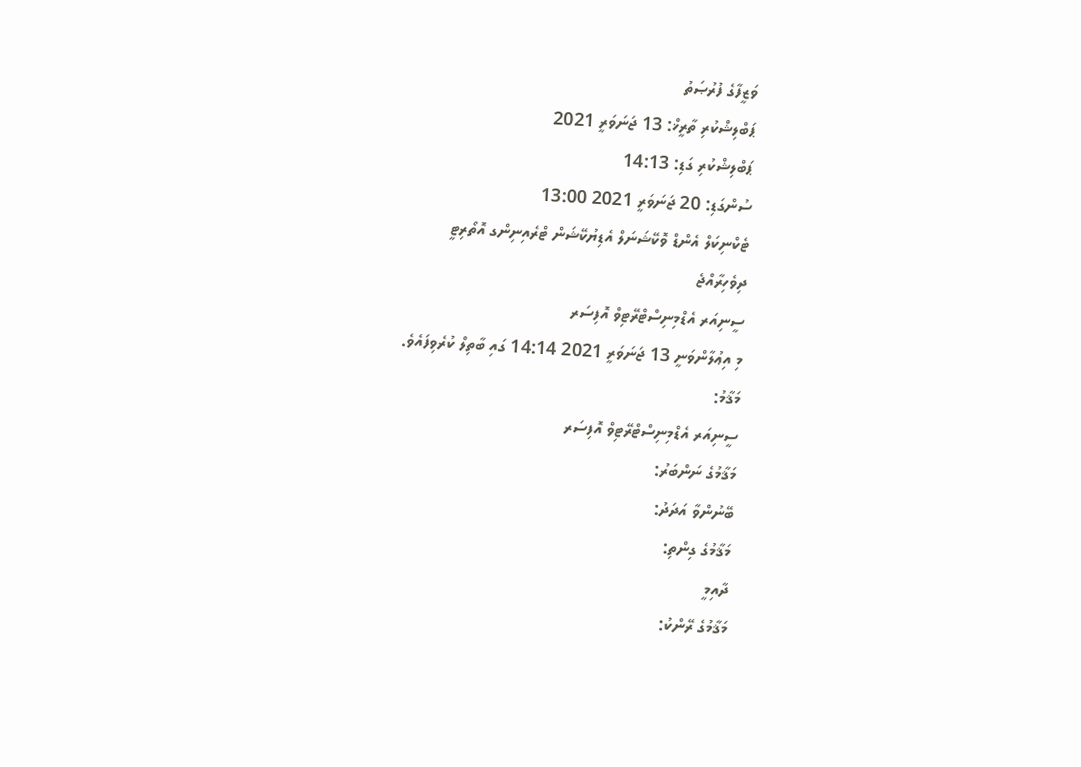ވަޒީފާގެ ފުރުޞަތު
ޕަބްލިޝްކުރި ތާރީޚް: 13 ޖަނަވަރީ 2021
ޕަބްލިޝްކުރި ގަޑި: 14:13
ސުންގަޑި: 20 ޖަނަވަރީ 2021 13:00
ޓެކްނިކަލް އެންޑް ވޮކޭޝަނަލް އެޑިޔުކޭޝަން ޓްރެއިނިންގ އޮތޯރިޓީ
ދިވެހިރާއްޖެ
ސީނިއަރ އެޑްމިނިސްޓްރޭޓިވް އޮފިސަރ
މި އިޢުލާންވަނީ 13 ޖަނަވަރީ 2021 14:14 ގައި ބާތިލް ކުރެވިފައެވެ.
މަޤާމު:
ސީނިއަރ އެޑްމިނިސްޓްރޭޓިވް އޮފިސަރ
މަޤާމުގެ ނަންބަރު:
ބޭނުންވާ އަދަދު:
މަޤާމުގެ ގިންތި:
ދާއިމީ
މަޤާމުގެ ރޭންކު: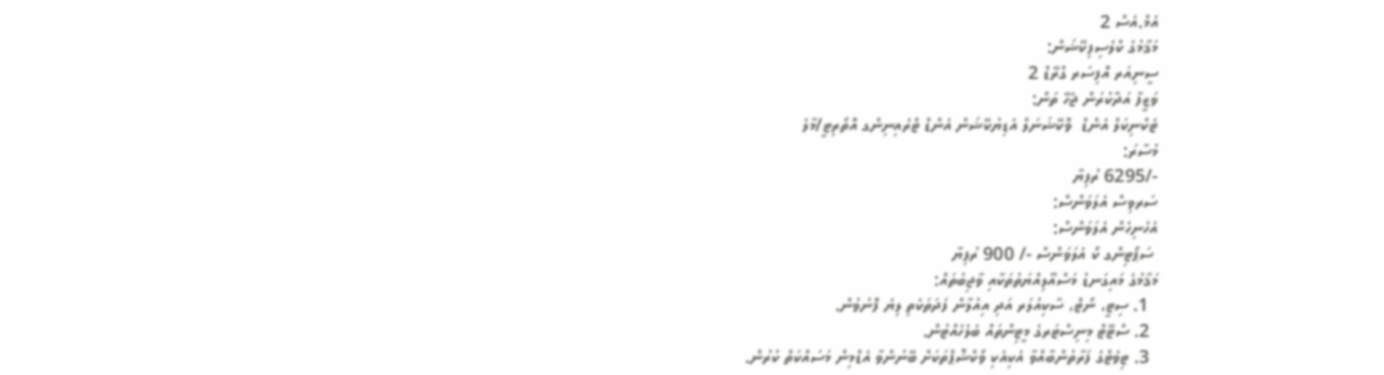އެމް.އެސް 2
މަޤާމުގެ ކްލެސިފިކޭޝަން:
ސީނިއަރ އޮފިސަރ ގްރޭޑް 2
ވަޒީފާ އަދާކުރަން ޖެހޭ ތަން:
ޓެކްނިކަލް އެންޑް  ވޮކޭޝަނަލް އެޑިޔުކޭޝަން އެންޑް ޓްރެއިނިންގ އޮތޯރިޓީ/މާލެ
މުސާރަ:
-/6295 ރުފިޔާ
ސަރވިސް އެލަވަންސް:
އެހެނިހެން އެލަވަންސް:
 ސަޕޯޓިންގ ކޯ އެލަވަންސް -/ 900 ރުފިޔާ
މަޤާމުގެ މައިގަނޑު މަސްއޫލިއްޔަތުތަކާއި ވާޖިބުތައް:
  1. ސިޓީ، ނޯޓް، ސާކިއުލަރ އަދި އިއުލާން ފަދަތަކެތި ލިޔެ ފޮނުވުން.
  2. ސްޓޭޓް މިނިސްޓަރގެ މީޓިންތައް ބެލެހެއްޓުން.
  3. ޓިވެޓްގެ ފަރާތުންބާއްވާ އެކިއެކި ވޯކްޝޮޕްތަކަށް ބޭނުންވާ އެޑްމިން މަސައްކަތް ކުރުން.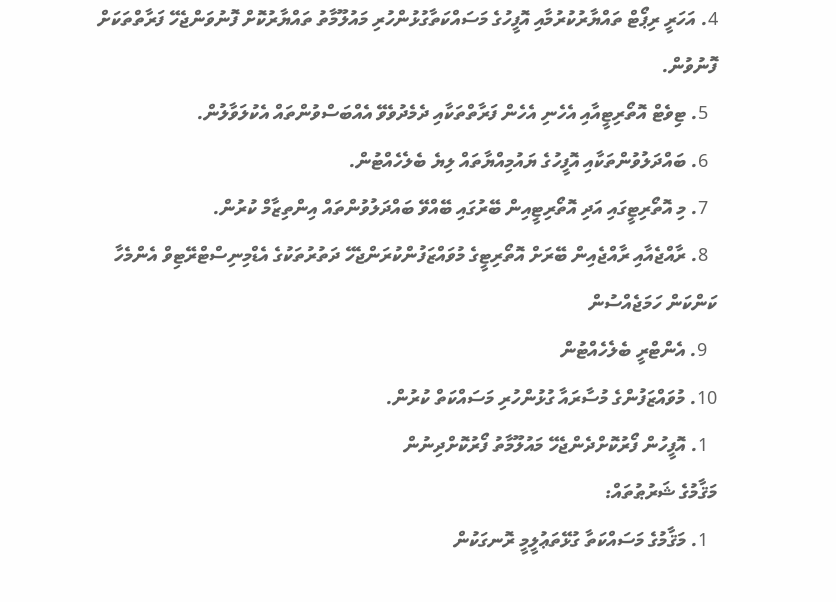4. އަހަރީ ރިޕޯޓް ތައްޔާރުކުރުމާއި އޮފީހުގެ މަސައްކަތާގުޅުންހުރި މައުލޫމާތު ތައްޔާރުކޮށް ފޮނުވަންޖެހޭ ފަރާތްތަކަށް ފޮނުވުން.
  5. ޓިވެޓް އޮތޯރިޓީއާއި އެހެނި އެހެން ފަރާތްތަކާއި ދެމެދުވެވޭ އެއްބަސްވުންތައް އެކުލަވާލުން.
  6. ބައްދަލުވުންތަކާއި އޮފީހުގެ ޔައުމިއްޔާތައް ލިޔެ ބެލެހެއްޓުން.
  7. މި އޮތޯރިޓީގައި އަދި އޮތޯރިޓީއިން ބޭރުގައި ބޭއްވޭ ބައްދަލުވުންތައް އިންތިޒާމް ކުރުން.
  8. ރާއްޖެއާއި ރާއްޖެއިން ބޭރަށް އޮތޯރިޓީގެ މުވައްޒަފުންކުރަންޖެހޭ ދަތުރުތަކުގެ އެޑްމިނިސްޓްރޭޓިވް އެންމެހާ ކަންކަން ހަމަޖެއްސުން
  9. އެންޓްރީ ބެލެހެއްޓުން
10. މުވައްޒަފުންގެ މުސާރައާ ގުޅުންހުރި މަސައްކަތް ކުރުން.
  1. އޮފީހުން ފޯރުކޮށްދެންޖެހޭ މައުލޫމާތު ފޯރުކޮށްދިނުން
މަޤާމުގެ ޝަރުޠުތައް:
  1. މަޤާމުގެ މަސައްކަތާ ގުޅޭތަޢުލީމީ ރޮނގަކުން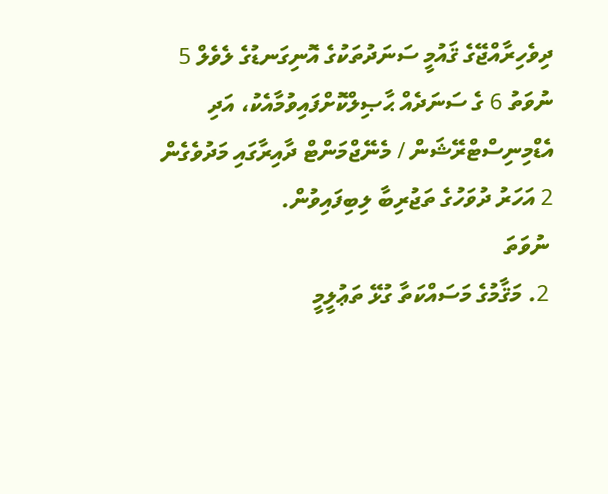ދިވެހިރާއްޖޭގެ ޤައުމީ ސަނަދުތަކުގެ އޮނިގަނޑުގެ ލެވެލް 5 ނުވަތު 6 ގެ ސަނަދެއް ޙާޞިލްކޮށްފައިވުމާއެކު، އަދި އެޑްމިނިސްޓްރޭޝަން / މެނޭޖްމަންޓް ދާއިރާގައި މަދުވެގެން 2 އަހަރު ދުވަހުގެ ތަޖުރިބާ ލިބިފައިވުން.
 ނުވަތަ
 2. މަޤާމުގެ މަސައްކަތާ ގުޅޭ ތަޢުލީމީ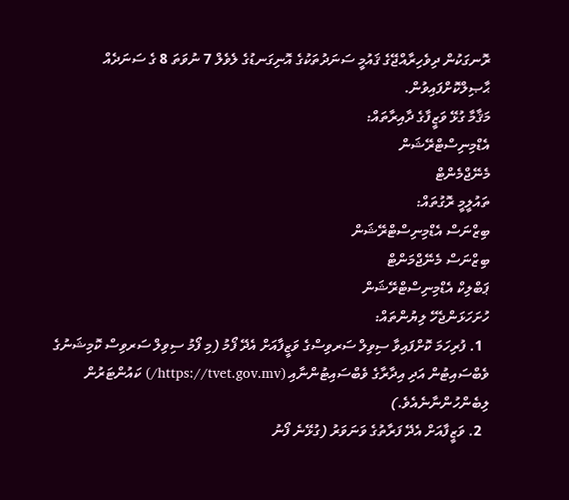ރޮނގަކުން ދިވެހިރާއްޖޭގެ ޤައުމީ ސަނަދުތަކުގެ އޮނިގަނޑުގެ ލެވެލް 7 ނުވަތަ 8 ގެ ސަނަދެއް ޙާޞިލްކޮށްފައިވުން.
މަޤާމާ ގުޅޭ ވަޒީފާގެ ދާއިރާތައް:
އެޑްމިނިސްޓްރޭޝަން
މެނޭޖްމެންޓް
ތައުލީމީ ރޮގުތައް:
ބިޒްނަސް އެޑްމިނިސްޓްރޭޝަން
ބިޒްނަސް މެނޭޖްމަންޓް
ޕަބްލިކް އެޑްމިނިސްޓްރޭޝަން
ހުށަހަޅަންޖެހޭ ލިޔުންތައް:
  1. ފުރިހަމަ ކޮށްފައިވާ ސިވިލް ސަރވިސްގެ ވަޒީފާއަށް އެދޭ ފޯމު (މި ފޯމު ސިވިލް ސަރވިސް ކޮމިޝަނުގެ ވެބްސައިޓުން އަދި އިދާރާގެ ވެބްސައިޓުންނާއި (https://tvet.gov.mv/) ކައުންޓަރުން ލިބެންހުންނާނެއެވެ.)
  2. ވަޒީފާއަށް އެދޭ ފަރާތުގެ ވަނަވަރު (ގުޅޭނެ ފޯނު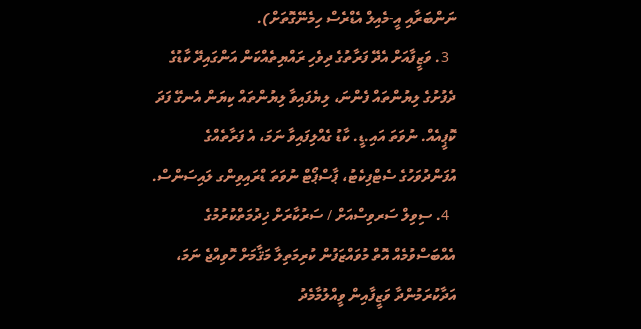ނަންބަރާއި އީ-މެއިލް އެޑްރެސް ހިމެނޭގޮތަށް).
  3. ވަޒީފާއަށް އެދޭ ފަރާތުގެ ދިވެހި ރައްޔިތެއްކަން އަންގައިދޭ ކާޑުގެ ދެފުށުގެ ލިޔުންތައް ފެންނަ، ލިޔެފައިވާ ލިޔުންތައް ކިޔަން އެނގޭ ފަދަ ކޮޕީއެއް. ނުވަތަ އައި.ޑީ. ކާޑު ގެއްލިފައިވާ ނަމަ، އެ ފަރާތެއްގެ އުފަންދުވަހުގެ ސެޓްފިކެޓު، ޕާސްޕޯޓް ނުވަތަ ޑްރައިވިންގ ލައިސަންސް.
  4. ސިވިލް ސަރވިސްއަށް / ސަރުކާރަށް ޚިދުމަތްކުރުމުގެ އެއްބަސްވުމެއް އޮތް މުވައްޒަފުން ކުރިމަތިލާ މަޤާމަށް ހޮވިއްޖެ ނަމަ، އަދާކުރަމުންދާ ވަޒީފާއިން ވީއްލުމާމެދު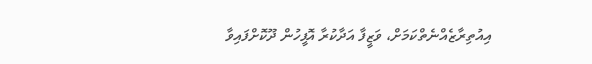އިއުތިރާޒެއްނެތްކަމަށް، ވަޒީފާ އަދާކުރާ އޮފީހުން ދޫކޮށްފައިވާ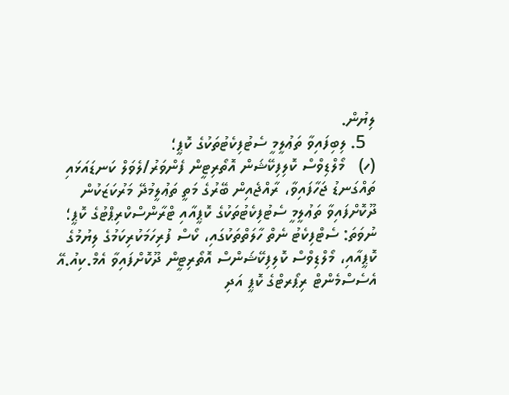ލިޔުން.
  5. ލިބިފައިވާ ތަޢުލީމީ ސެޓުފިކެޓުތަކުގެ ކޮޕީ؛
(ހ)   މޯލްޑިވްސް ކޮލިފިކޭޝަން އޮތޯރިޓީން ފެންވަރު/ލެވަލް ކަނޑައަޅައި ތައްގަނޑު ޖަހާފައިވާ، ރާއްޖެއިން ބޭރުގެ މަތީ ތަޢުލީމުދޭ މަރުކަޒަކުން ދޫކޮށްފައިވާ ތަޢުލީމީ ސެޓުފިކެޓުތަކުގެ ކޮޕީއާއި ޓްރާންސްކްރިޕްޓުގެ ކޮޕީ؛ ނުވަތަ: ސެޓްފިކެޓު ނެތް ހާލަތްތަކުގައި، ކޯސް ފުރިހަމަކުރިކަމުގެ ލިޔުމުގެ ކޮޕީއާއި، މޯލްޑިވްސް ކޮލިފިކޭޝަންސް އޮތޯރިޓީން ދޫކޮށްފައިވާ އެމް.ކިއު.އޭ އެސެސްމެންޓް ރިޕޯރޓްގެ ކޮޕީ އަދި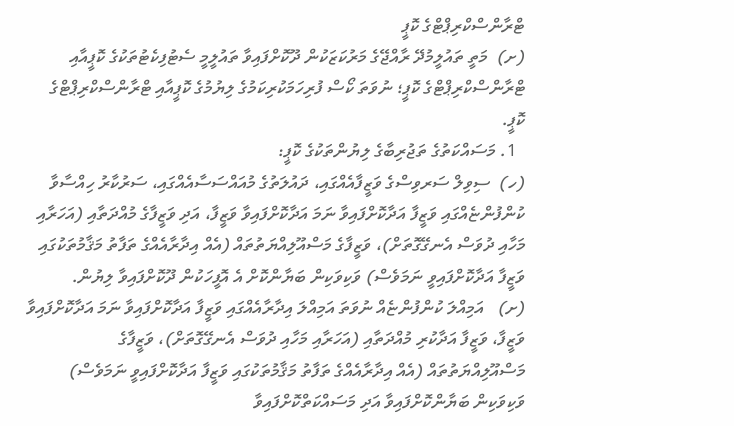ޓްރާންސްކްރިޕްޓްގެ ކޮޕީ
(ށ)  މަތީ ތައުލީމުދޭ ރާއްޖޭގެ މަރުކަޒަކުން ދޫކޮށްފައިވާ ތައުލީމީ ސެޓުފިކެޓުތަކުގެ ކޮޕީއާއި ޓްރާންސްކްރިޕްޓްގެ ކޮޕީ؛ ނުވަތަ ކޯސް ފުރިހަމަކުރިކަމުގެ ލިޔުމުގެ ކޮޕީއާއި ޓްރާންސްކްރިޕްޓްގެ ކޮޕީ.
  1. މަސައްކަތުގެ ތަޖުރިބާގެ ލިޔުންތަކުގެ ކޮޕީ:
(ހ)  ސިވިލް ސަރވިސްގެ ވަޒީފާއެއްގައި، ދައުލަތުގެ މުއައްސަސާއެއްގައި، ސަރުކާރު ހިއްސާވާ ކުންފުންޏެއްގައި ވަޒީފާ އަދާކޮށްފައިވާ ނަމަ އަދާކޮށްފައިވާ ވަޒީފާ، އަދި ވަޒީފާގެ މުއްދަތާއި (އަހަރާއި މަހާއި ދުވަސް އެނގޭގޮތަށް)، ވަޒީފާގެ މަސްއޫލިއްޔަތުތައް (އެއް އިދާރާއެއްގެ ތަފާތު މަޤާމުތަކުގައި ވަޒީފާ އަދާކޮށްފައިވީ ނަމަވެސް) ވަކިވަކިން ބަޔާންކޮށް އެ އޮފީހަކުން ދޫކޮށްފައިވާ ލިޔުން.
(ށ)   އަމިއްލަ ކުންފުންޏެއް ނުވަތަ އަމިއްލަ އިދާރާއެއްގައި ވަޒީފާ އަދާކޮށްފައިވާ ނަމަ އަދާކޮށްފައިވާ ވަޒީފާ، ވަޒީފާ އަދާކުރި މުއްދަތާއި (އަހަރާއި މަހާއި ދުވަސް އެނގޭގޮތަށް)، ވަޒީފާގެ މަސްއޫލިއްޔަތުތައް (އެއް އިދާރާއެއްގެ ތަފާތު މަޤާމުތަކުގައި ވަޒީފާ އަދާކޮށްފައިވީ ނަމަވެސް) ވަކިވަކިން ބަޔާންކޮށްފައިވާ އަދި މަސައްކަތްކޮށްފައިވާ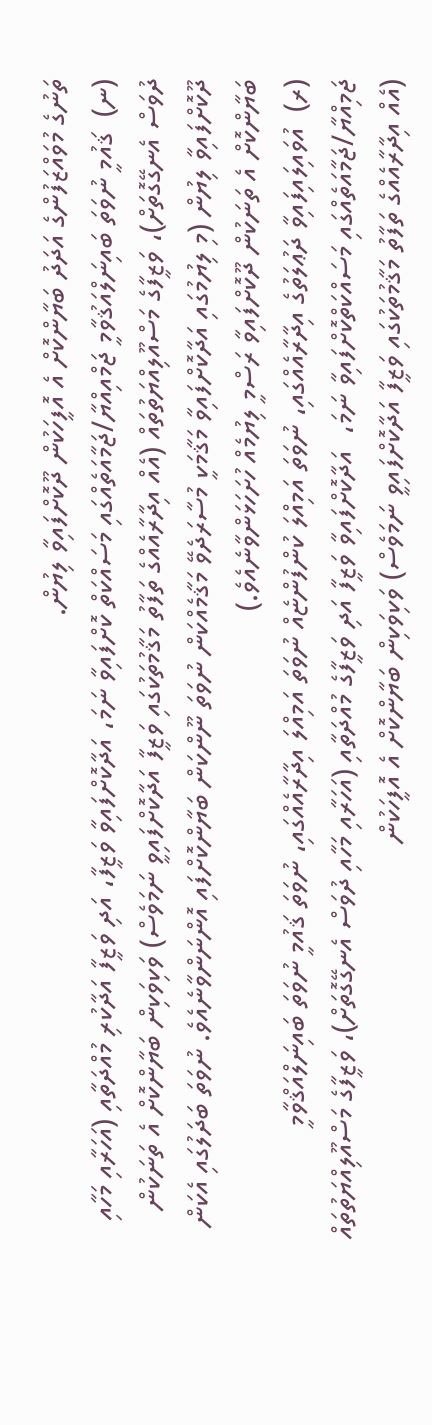ތަނުގެ މުވައްޒަފުންގެ އަދަދު ބަޔާންކޮށް އެ އޮފީހަކުން ދޫކޮށްފައިވާ ލިޔުން.
(ނ)  ޤައުމީ ނުވަތަ ބައިނަލްއަޤުވާމީ ޖަމްއިއްޔާ/ޖަމާއަތެއްގައި މަސައްކަތް ކޮށްފައިވާ ނަމަ، އަދާކޮށްފައިވާ ވަޒީފާ، އަދި ވަޒީފާ އަދާކުރި މުއްދަތާއި (އަހަރާއި މަހާއި ދުވަސް އެނގޭގޮތަށް)، ވަޒީފާގެ މަސްއޫލިއްޔަތުތައް (އެއް އިދާރާއެއްގެ ތަފާތު މަޤާމުތަކުގައި ވަޒީފާ އަދާކޮށްފައިވީ ނަމަވެސް) ވަކިވަކިން ބަޔާންކޮށް އެ ތަނަކުން ދޫކޮށްފައިވާ ލިޔުން (މި ލިޔުމުގައި އަދާކޮށްފައިވާ މަޤާމަކީ މުސާރަދެވޭ މަޤާމެއްކަން ނުވަތަ ނޫންކަން ބަޔާންކޮށްފައި އޮންނަންވާނެއެވެ. ނުވަތަ ބަދަލުގައި އެކަން ބަޔާންކޮށް އެ ތަނަކުން ދޫކޮށްފައިވާ ރަސްމީ ލިޔުމެއް ހުށަހަޅަންވާނެއެވެ.)
(ރ)  އުވައިލައިފައިވާ ދަޢުލަތުގެ އިދާރާއެއްގައި، ނުވަތަ އަމިއްލަ ކުންފުންޏެއް ނުވަތަ އަމިއްލަ އިދާރާއެއްގައި، ނުވަތަ ޤައުމީ ނުވަތަ ބައިނަލްއަޤްވާމީ ޖަމިއްޔާ/ޖަމާއަތެއްގައި މަސައްކަތްކޮށްފައިވާ ނަމަ،  އަދާކޮށްފައިވާ ވަޒީފާ އަދި ވަޒީފާގެ މުއްދަތާއި (އަހަރާއި މަހާއި ދުވަސް އެނގޭގޮތަށް)، ވަޒީފާގެ މަސްއޫލިއްޔަތުތައް (އެއް އިދާރާއެއްގެ ތަފާތު މަޤާމުތަކުގައި ވަޒީފާ އަދާކޮށްފައިވީ ނަމަވެސް) ވަކިވަކިން ބަޔާންކޮށް އެ އޮފީހަކުން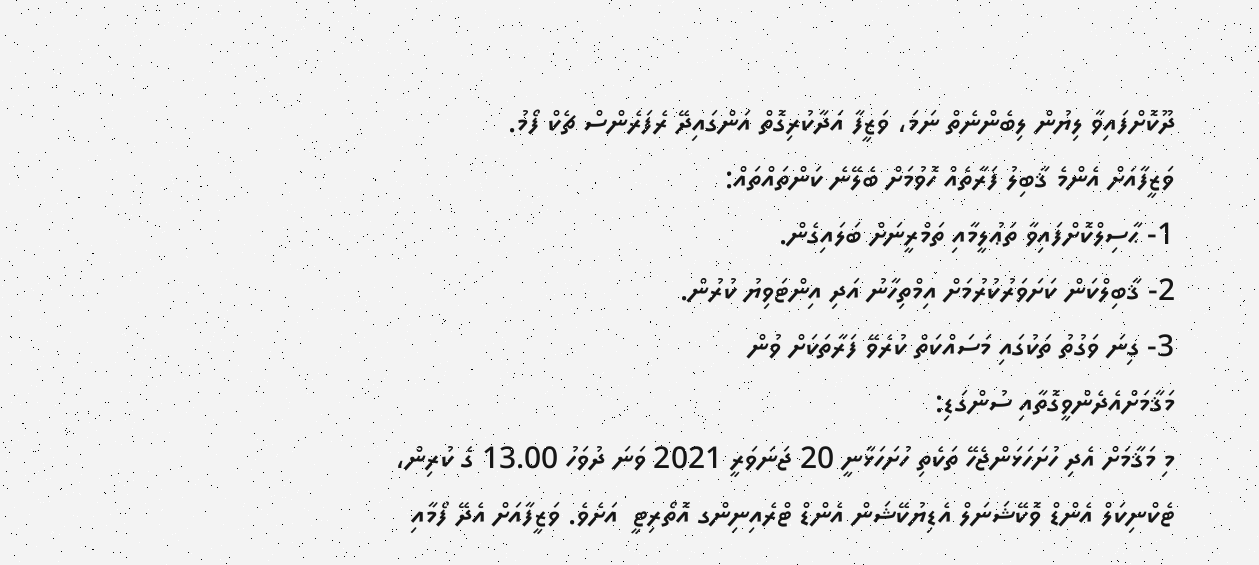ދޫކޮށްފައިވާ ލިޔުން ލިބެންނެތް ނަމަ، ވަޒީފާ އަދާކުރިގޮތް އަންގައިދޭ ރެފަރެންސް ޗެކް ފޯމު.
ވަޒީފާއަށް އެންމެ ޤާބިލު ފަރާތެއް ހޮވުމަށް ބެލޭނެ ކަންތައްތައް:
1- ޙާސިލްކޮށްފައިވާ ތަޢުލީމާއި ތަމްރީނަށް ބަލައިގެން.
2- ޤާބިލްކަން ކަށަވަރުކުރުމަށް އިމްތިހާނު އަދި އިންޓަވިޔު ކުރުން.
3- ގިނަ ވަގުތު ތަކުގައި މަސައްކަތް ކުރެވޭ ފަރާތަކަށް ވުން
މަޤާމަށްއެދެންވީގޮތާއި ސުންގަޑި:
މި މަޤާމަށް އެދި ހުށަހަޅަންޖެހޭ ތަކެތި ހުށަހަޅާނީ 20 ޖަނަވަރީ 2021 ވަނަ ދުވަހު 13.00 ގެ ކުރިން، ޓެކްނިކަލް އެންޑް ވޮކޭޝަނަލް އެޑިޔުކޭޝަން އެންޑް ޓްރެއިނިންގ އޮތޯރިޓީ  އަށެވެ. ވަޒީފާއަށް އެދޭ ފޯމާއި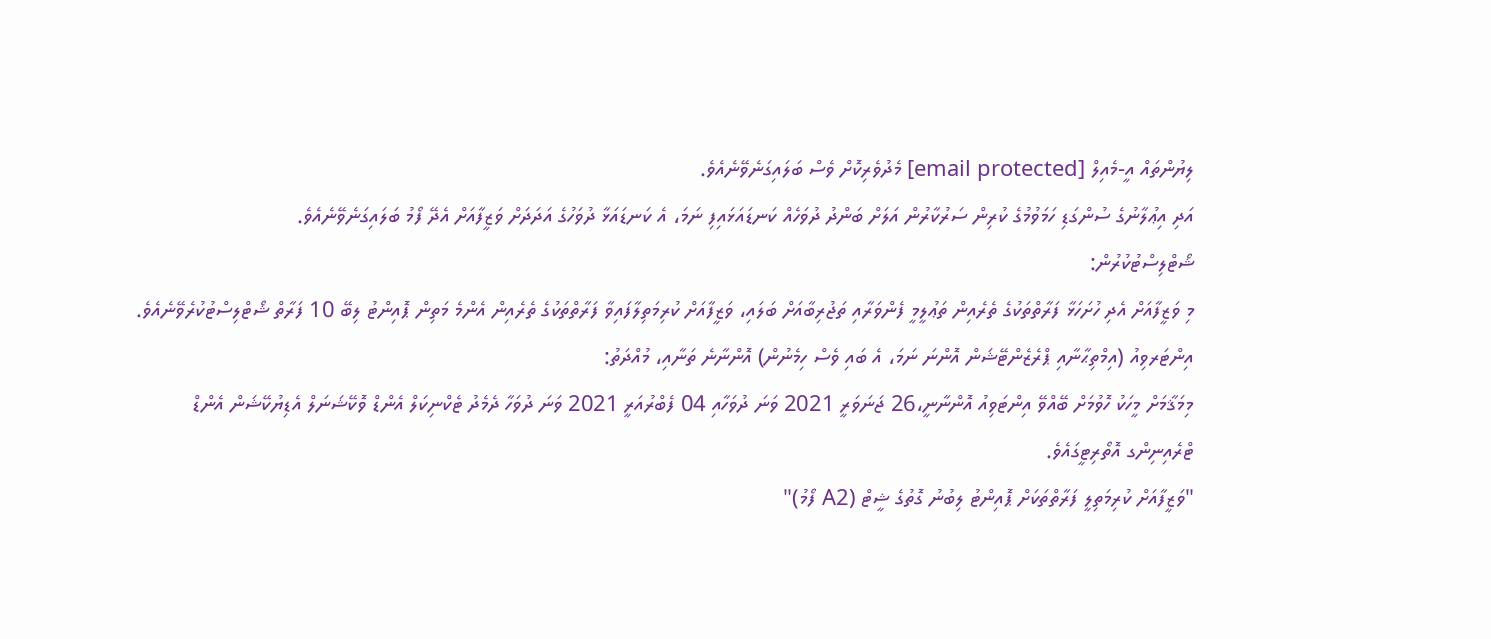ލިޔުންތައް އީ-މެއިލް [email protected] މެދުވެރިކޮށް ވެސް ބަލައިގަނެވޭނެއެވެ.
އަދި އިޢުލާނުގެ ސުންގަޑި ހަމަވުމުގެ ކުރިން ސަރުކާރުން އަލަށް ބަންދު ދުވަހެއް ކަނޑައަޅައިފި ނަމަ، އެ ކަނޑައަޅާ ދުވަހުގެ އަދަދަށް ވަޒީފާއަށް އެދޭ ފޯމު ބަލައިގަނެވޭނެއެވެ.
ޝޯޓްލިސްޓުކުރުން:
މި ވަޒީފާއަށް އެދި ހުށަހަޅާ ފަރާތްތަކުގެ ތެރެއިން ތަޢުލީމީ ފެންވަރާއި ތަޖުރިބާއަށް ބަލައި، ވަޒީފާއަށް ކުރިމަތިލާފައިވާ ފަރާތްތަކުގެ ތެރެއިން އެންމެ މަތިން ޕޮއިންޓު ލިބޭ 10 ފަރާތް ޝޯޓްލިސްޓުކުރެވޭނެއެވެ.
އިންޓަރވިއު (އިމްތިޙާނާއި ޕްރެޒެންޓޭޝަން އޮންނަ ނަމަ، އެ ބައި ވެސް ހިމެނުން) އޮންނާނެ ތަނާއި، މުއްދަތު:
މިމަޤާމަށް މީހަކު ހޮވުމަށް ބޭއްވޭ އިންޓަވިއު އޮންނާނީ،26 ޖަނަވަރީ 2021 ވަނަ ދުވަހާއި 04 ފެބްރުއަރީ 2021 ވަނަ ދުވަހާ ދެމެދު ޓެކްނިކަލް އެންޑް ވޮކޭޝަނަލް އެޑިޔުކޭޝަން އެންޑް ޓްރެއިނިންގ އޮތޯރިޓީގައެވެ.
"ވަޒީފާއަށް ކުރިމަތިލީ ފަރާތްތަކަށް ޕޮއިންޓު ލިބުނު ގޮތުގެ ޝީޓް (A2 ފޯމު)"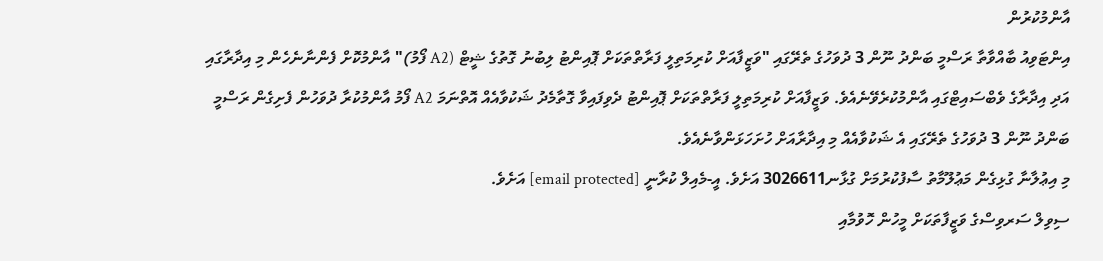އާންމުކުރުން
އިންޓަވިއު ބާއްވާތާ ރަސްމީ ބަންދު ނޫން 3 ދުވަހުގެ ތެރޭގައި "ވަޒީފާއަށް ކުރިމަތިލީ ފަރާތްތަކަށް ޕޮއިންޓު ލިބުނު ގޮތުގެ ޝީޓް (A2 ފޯމު)" އާންމުކޮށް ފެންނާނެހެން މި އިދާރާގައި އަދި އިދާރާގެ ވެބްސައިޓްގައި އާންމުކުރެވޭނެއެވެ. ވަޒީފާއަށް ކުރިމަތިލީ ފަރާތްތަކަށް ޕޮއިންޓު ދެވިފައިވާ ގޮތާމެދު ޝަކުވާއެއް އޮތްނަމަ A2 ފޯމު އާންމުކުރާ ދުވަހުން ފެށިގެން ރަސްމީ ބަންދު ނޫން 3 ދުވަހުގެ ތެރޭގައި އެ ޝަކުވާއެއް މި އިދާރާއަށް ހުށަހަޅަންވާނެއެވެ.
މި އިޢުލާނާ ގުޅިގެން މަޢުލޫމާތު ސާފުކުރުމަށް ގުޅާނ3026611 އަށެވެ. އީ-މެއިލް ކުރާނީ [email protected] އަށެވެ.
ސިވިލް ސަރވިސްގެ ވަޒީފާތަކަށް މީހުން ހޮވުމާއި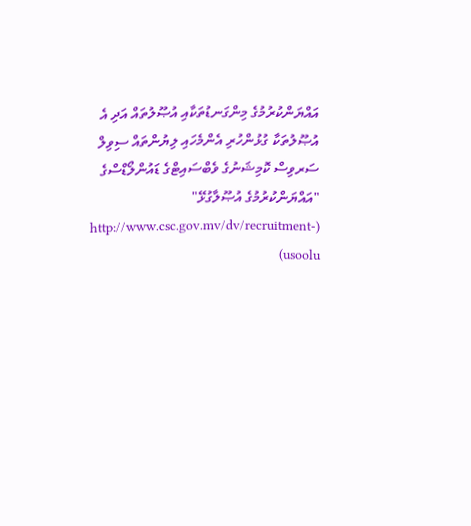އައްޔަންކުރުމުގެ މިންގަނޑުތަކާއި އުޞޫލުތައް އަދި އެ އުޞޫލުތަކާ ގުޅުންހުރި އެންމެހައި ލިޔުންތައް ސިވިލް ސަރވިސް ކޮމިޝަނުގެ ވެބްސައިޓްގެ ޑައުންލޯޑްސްގެ "އައްޔަންކުރުމުގެ އުޞޫލާގުޅޭ" (http://www.csc.gov.mv/dv/recruitment-usoolu)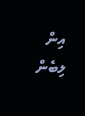އިން ލިބެން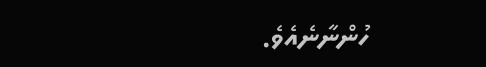ހުންނާނެއެވެ.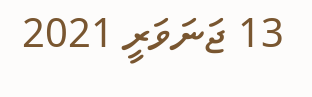13 ޖަނަވަރީ 2021